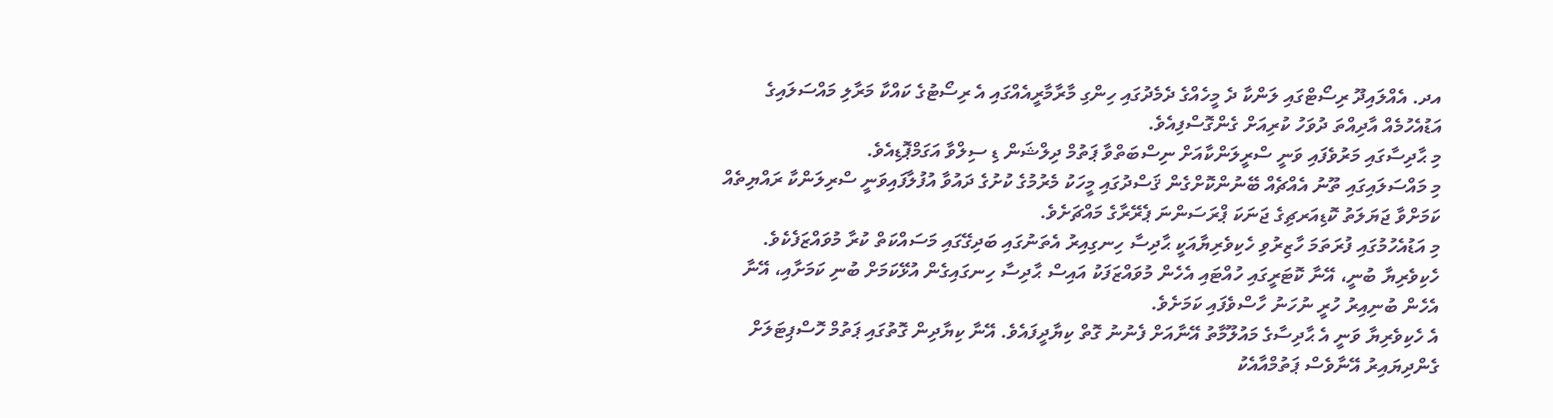އދ. އެއްލައިދޫ ރިސޯޓްގައި ލަންކާ ދެ މީހެއްގެ ދެމެދުގައި ހިންގި މާރާމާރީއެއްގައި އެ ރިސޯޓުގެ ކައްކާ މަރާލި މައްސަލައިގެ އަޑުއެހުމެއް އާދިއްތަ ދުވަހު ކުރިއަށް ގެންގޮސްފިއެވެ.
މި ޙާދިސާގައި މަރުވެފައި ވަނީ ސްރީލަންކާއަށް ނިސްބަތްވާ ޕަތުމް ދިލްޝަން ޑި ސިލްވާ އަގަމްޕޮޑިއެވެ.
މި މައްސަލައިގައި ތޫނު އެއްޗެއް ބޭނުންކޮށްގެން ޤަސްދުގައި މީހަކު މެރުމުގެ ކުށުގެ ދައުވާ އުފުލާފައިވަނީ ސްރިލަންކާ ރައްޔިތެއް ކަމަށްވާ ޖަޔަލަތު ކޮޑިއަރޗިގެ ޖަނަކަ ޕްރަސަންނަ ޕެރޭރާގެ މައްޗަށެވެ.
މި އަޑުއެހުމުގައި ފުރަތަމަ ހާޒިރުވި ހެކިވެރިޔާއަކީ ޙާދިސާ ހިނގިއިރު އެތަނުގައި ބަދިގޭގައި މަސައްކަތް ކުރާ މުވައްޒަފެކެވެ.
ހެކިވެރިޔާ ބުނީ، އޭނާ ކޮޓަރީގައި ހުއްޓައި އެހެން މުވައްޒަފަކު އައިސް ޙާދިސާ ހިނގައިގެން އުޅޭކަމަށް ބުނި ކަމަށާއި، އޭނާ އެހެން ބުނިއިރު ހުރީ ނުހަނު ހާސްވެފައި ކަމަށެވެ.
އެ ހެކިވެރިޔާ ވަނީ އެ ޙާދިސާގެ މައުލޫމާތު އޭނާއަށް ފެނުނު ގޮތް ކިޔާދީފައެވެ. އޭނާ ކިޔާދިން ގޮތުގައި ޕަތުމް ހޮސްޕިޓަލަށް ގެންދިޔައިރު އޭނާވެސް ޕަތުމްއާއެކު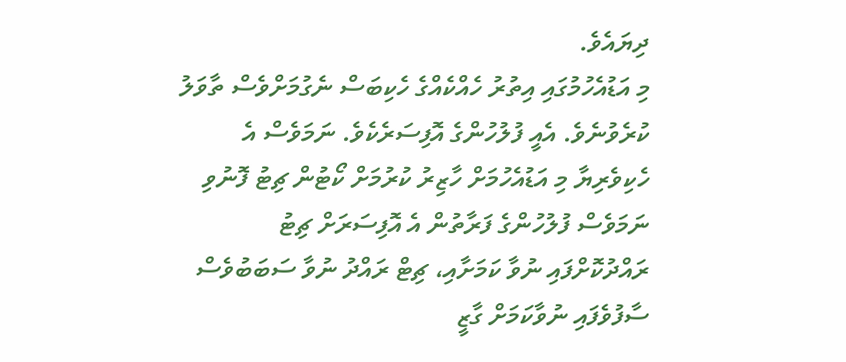ދިޔައެވެ.
މި އަޑުއެހުމުގައި އިތުރު ހެއްކެއްގެ ހެކިބަސް ނެގުމަށްވެސް ތާވަލު ކުރެވުނެވެ. އެއީ ފުލުހުންގެ އޮފިސަރެކެވެ. ނަމަވެސް އެ ހެކިވެރިޔާ މި އަޑުއެހުމަށް ހާޒިރު ކުރުމަށް ކޯޓުން ޗިޓު ފޮނުވި ނަމަވެސް ފުލުހުންގެ ފަރާތުން އެ އޮފިސަރަށް ޗިޓު ރައްދުކޮށްފައި ނުވާ ކަމަށާއި، ޗިޓް ރައްދު ނުވާ ސަބަބުވެސް ސާފުވެފައި ނުވާކަމަށް ގާޒީ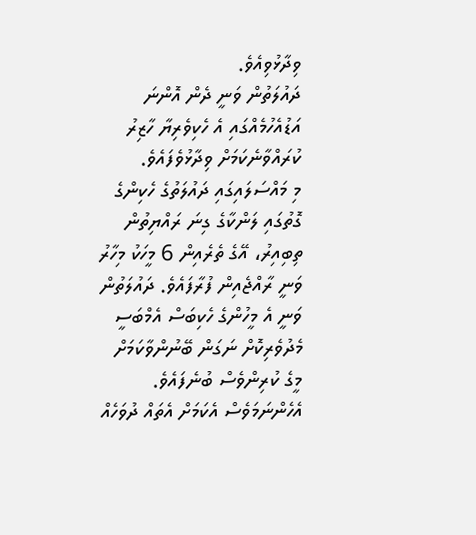ވިދާޅުވިއެވެ.
ދައުލަތުން ވަނީ ދެން އޮންނަ އަޑުއެހުމެއްގައި އެ ހެކިވެރިޔާ ހާޒިރު ކުރައްވާނެކަމަށް ވިދާޅުވެފައެވެ.
މި މައްސަލައިގައި ދައުލަތުގެ ހެކިންގެ ގޮތުގައި ލަންކާގެ ގިނަ ރައްޔިތުން ތިބިއިރު، އޭގެ ތެރެއިން 6 މީހަކު މިހާރު ވަނީ ރާއްޖެއިން ފުރާފައެވެ. ދައުލަތުން ވަނީ އެ މީހުންގެ ހެކިބަސް އެމްބަސީ މެދުވެރިކޮށް ނަގަން ބޭނުންވާކަމަށް މީގެ ކުރިންވެސް ބުނެފައެވެ.
އެހެންނަމަވެސް އެކަމަށް އެތައް ދުވަހެއް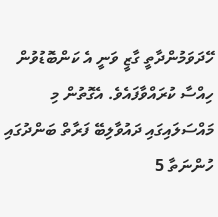ހޭދަވަމުންދާތީ ގާޒީ ވަނީ އެ ކަންބޮޑުވުން ހިއްސާ ކުރައްވާފައެވެ. އެގޮތުން މި މައްސަލައިގައި ދައުވާލިބޭ ފަރާތް ބަންދުގައި ހުންނަތާ 5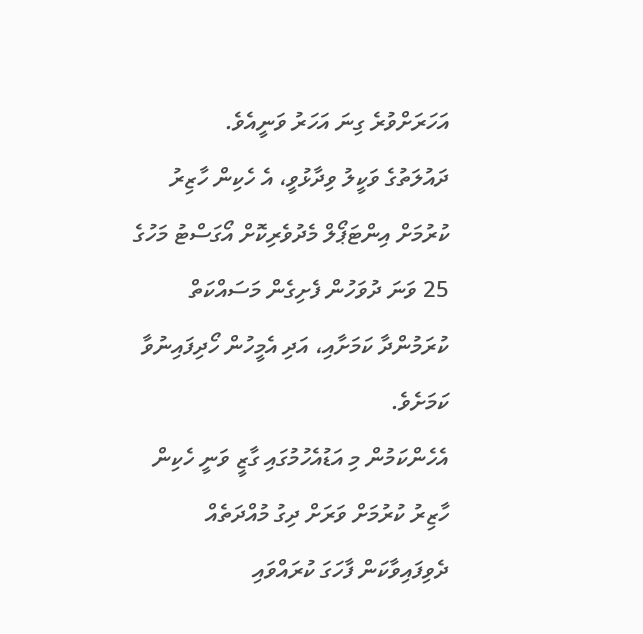އަހަރަށްވުރެ ގިނަ އަހަރު ވަނީއެވެ.
ދައުލަތުގެ ވަކީލު ވިދާޅުވީ، އެ ހެކިން ހާޒިރު ކުރުމަށް އިންޓަޕޯލް މެދުވެރިކޮށް އޯގަސްޓު މަހުގެ 25 ވަނަ ދުވަހުން ފެށިގެން މަސައްކަތް ކުރަމުންދާ ކަމަށާއި، އަދި އެމީހުން ހޯދިފައިނުވާ ކަމަށެވެ.
އެހެންކަމުން މި އަޑުއެހުމުގައި ގާޒީ ވަނީ ހެކިން ހާޒިރު ކުރުމަށް ވަރަށް ދިގު މުއްދަތެއް ދެވިފައިވާކަން ފާހަގަ ކުރައްވައި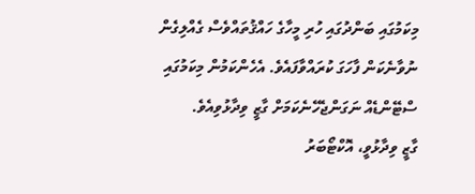މިކަމުގައި ބަންދުގައި ހުރި މީހާގެ ހައްޤުތައްވެސް ގެއްލިގެން ނުވާނެކަން ފާހަގަ ކުރައްވާފައެވެ. އެހެންކަމުން މިކަމުގައި ސްޓޭންޑެއް ނަގަންޖެހޭނެކަމަށް ގާޒީ ވިދާޅުވިއެވެ.
ގާޒީ ވިދާޅުވީ، އޮކްޓޯބަރު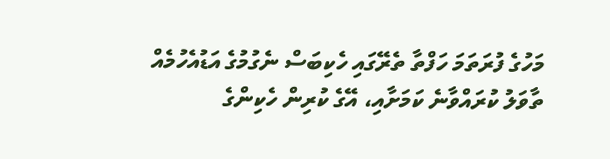މަހުގެ ފުރަތަމަ ހަފްތާ ތެރޭގައި ހެކިބަސް ނެގުމުގެ އަޑުއެހުމެއް ތާވަލު ކުރައްވާނެ ކަމަށާއި، އޭގެ ކުރިން ހެކިންގެ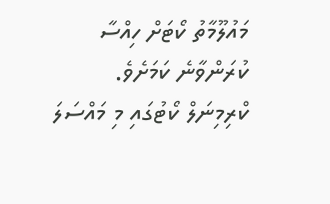މައުލޫމާތު ކޯޓަށް ހިއްސާ ކުރަންވާނެ ކަމަށެވެ.
ކްރިމިނަލް ކޯޓުގައި މި މައްސަލަ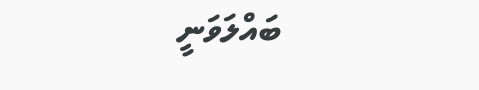ބައްލަވަނީ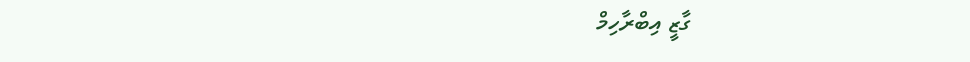ގާޒީ އިބްރާހިމް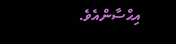އިޙްސާންއެވެ.